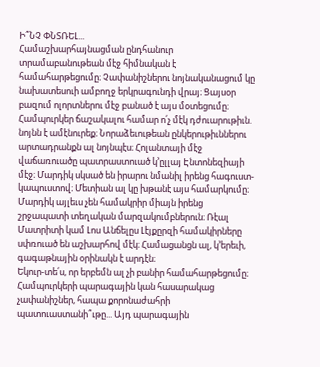Ի՞ՆՉ ՓՆՏՌԵԼ...
Համաշխարհայնացման ընդհանուր տրամաբանութեան մէջ հիմնական է համահարթեցումը։ Չափանիշներու նոյնականացում կը նախատեսուի ամբողջ երկրագունդի վրայ։ Ցայսօր բազում ոլորտներու մէջ բանած է այս մօտեցումը։ Համպուրկեր ճաշակալու համար ո՛չ մէկ դժուարութիւն. նոյնն է ամէնուրեք։ Նորաձեւութեան ընկերութիւններու արտադրանքն ալ նոյնպէս։ Հոլանտայի մէջ վաճառուածը պատրաստուած կ՚ըլլայ Էնտոնեզիայի մէջ։ Մարդիկ սկսած են իրարու նմանիլ իրենց հագուստ-կապուստով։ Մետիան ալ կը խթանէ այս համարկումը։ Մարդիկ այլեւս չեն համակրիր միայն իրենց շրջապատի տեղական մարզակումբներուն։ Ռէալ Մատրիտի կամ Լոս Անճելըս Լէյքըրզի համակիրները սփռուած են աշխարհով մէկ։ Համացանցն ալ, կ՚երեւի, գագաթնային օրինակն է արդէն։
Եկուր-տե՛ս, որ երբեմն ալ չի բանիր համահարթեցումը։ Համպուրկերի պարագային կան հասարակաց չափանիշներ, հապա քորոնաժահրի պատուաստանի՞ւթը... Այդ պարագային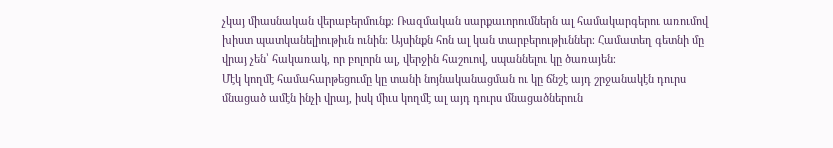չկայ միասնական վերաբերմունք։ Ռազմական սարքաւորումներն ալ համակարգերու առումով խիստ պատկանելիութիւն ունին։ Այսինքն հոն ալ կան տարբերութիւններ։ Համատեղ գետնի մը վրայ չեն՝ հակառակ, որ բոլորն ալ, վերջին հաշուով, սպաննելու կը ծառայեն։
Մէկ կողմէ համահարթեցումը կը տանի նոյնականացման ու կը ճնշէ այդ շրջանակէն դուրս մնացած ամէն ինչի վրայ, իսկ միւս կողմէ ալ այդ դուրս մնացածներուն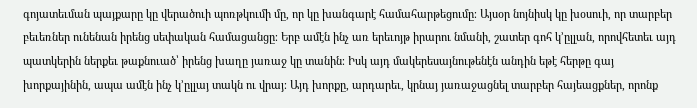գոյատեւման պայքարը կը վերածուի պոռթկումի մը, որ կը խանգարէ համահարթեցումը։ Այսօր նոյնիսկ կը խօսուի, որ տարբեր բեւեռներ ունենան իրենց սեփական համացանցը։ Երբ ամէն ինչ առ երեւոյթ իրարու նմանի, շատեր գոհ կ՚ըլլան, որովհետեւ այդ պատկերին ներքեւ թաքնուած՝ իրենց խաղը յառաջ կը տանին։ Իսկ այդ մակերեսայնութենէն անդին եթէ հերթը գայ խորքայինին, ապա ամէն ինչ կ՚ըլլայ տակն ու վրայ։ Այդ խորքը, արդարեւ, կրնայ յառաջացնել տարբեր հայեացքներ, որոնք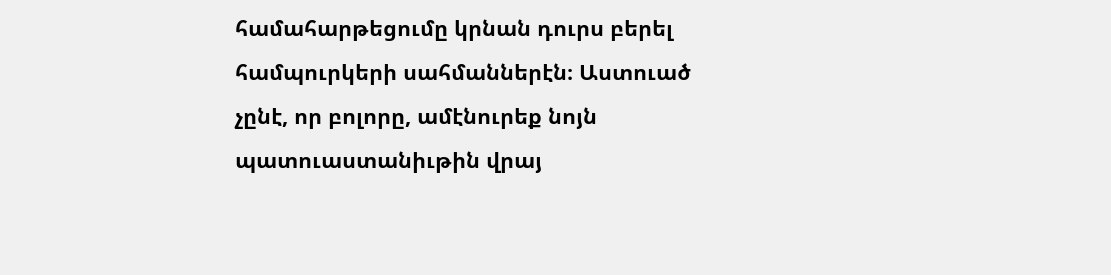համահարթեցումը կրնան դուրս բերել համպուրկերի սահմաններէն։ Աստուած չընէ, որ բոլորը, ամէնուրեք նոյն պատուաստանիւթին վրայ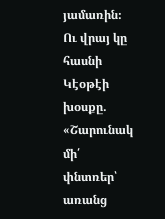յամառին։
Ու վրայ կը հասնի Կէօթէի խօսքը. «Շարունակ մի՛ փնտռեր՝ առանց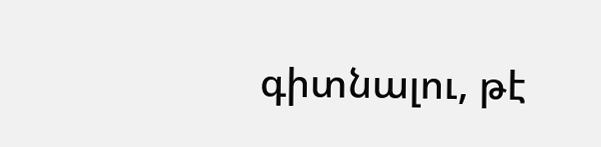գիտնալու, թէ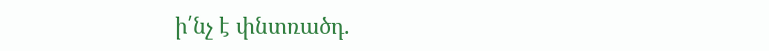ի՛նչ է փնտռածդ.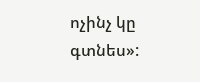ոչինչ կը գտնես»: